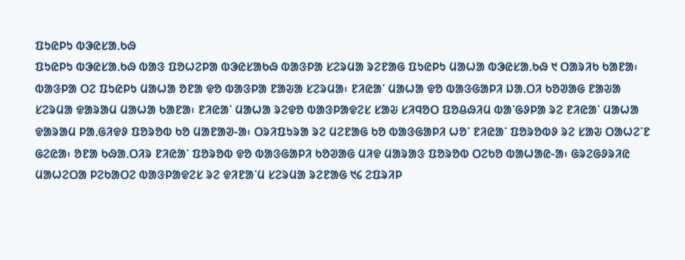ᱯᱩᱭᱞᱩ ᱵᱳᱭᱥᱟᱹᱠᱷ
ᱯᱩᱭᱞᱩ ᱵᱳᱭᱥᱟᱹᱠᱷ ᱵᱟᱝ ᱯᱚᱦᱮᱞᱟ ᱵᱳᱭᱥᱟᱠᱷ ᱵᱟᱝᱞᱟ ᱥᱮᱨᱢᱟ ᱨᱮᱱᱟᱜ ᱯᱩᱭᱞᱩ ᱢᱟᱦᱟ ᱵᱳᱭᱥᱟᱹᱠᱷ ᱑ ᱛᱟᱨᱤᱠ ᱠᱟᱱᱟ᱾ ᱵᱟᱝᱞᱟ ᱛᱮ ᱯᱩᱭᱞᱩ ᱢᱟᱦᱟ ᱚᱱᱟ ᱫᱚ ᱵᱟᱝᱞᱟ ᱱᱟᱶᱟ ᱥᱮᱨᱢᱟ᱾ ᱱᱤᱭᱟᱸ ᱢᱟᱦᱟ ᱫᱚ ᱵᱟᱝᱜᱟᱞᱤ ᱡᱟᱹᱛᱤ ᱠᱚᱣᱟᱜ ᱱᱟᱶᱟ ᱥᱮᱨᱢᱟ ᱫᱟᱨᱟᱢ ᱢᱟᱦᱟ ᱠᱟᱱᱟ᱾ ᱱᱤᱭᱟᱸ ᱢᱟᱦᱟ ᱨᱮᱫᱚ ᱵᱟᱝᱞᱟᱫᱮᱥ ᱥᱟᱶ ᱥᱤᱧᱚᱛ ᱯᱚᱪᱷᱤᱢ ᱵᱟᱸᱜᱽᱞᱟ ᱨᱮ ᱱᱤᱭᱟᱸ ᱢᱟᱦᱟ ᱫᱟᱨᱟᱢ ᱞᱟᱹᱜᱤᱫᱽ ᱯᱚᱨᱚᱵ ᱠᱚ ᱢᱟᱱᱟᱣ-ᱟ᱾ ᱛᱨᱤᱯᱩᱨᱟ ᱨᱮ ᱢᱮᱱᱟᱜ ᱠᱚ ᱵᱟᱝᱜᱟᱞᱤ ᱦᱚᱸ ᱱᱤᱭᱟᱸ ᱯᱚᱨᱚᱵᱽ ᱨᱮ ᱥᱟᱶ ᱛᱟᱦᱮᱸᱱ ᱜᱮᱭᱟ᱾ ᱚᱱᱟ ᱠᱷᱟᱹᱛᱤᱨ ᱱᱤᱭᱟᱸ ᱯᱚᱨᱚᱵ ᱫᱚ ᱵᱟᱝᱜᱟᱞᱤ ᱠᱚᱣᱟᱜ ᱢᱤᱫ ᱢᱟᱨᱟᱝ ᱯᱚᱨᱚᱵ ᱛᱮᱠᱚ ᱵᱟᱦᱟᱭ-ᱟ᱾ ᱜᱨᱮᱜᱽᱨᱤᱭ ᱢᱟᱦᱮᱛᱟ ᱞᱮᱠᱟᱛᱮ ᱵᱟᱝᱞᱟᱫᱮᱥ ᱨᱮ ᱫᱤᱱᱟᱸᱢ ᱥᱮᱨᱢᱟ ᱨᱮᱱᱟᱜ ᱑᱔ ᱮᱯᱨᱤᱞ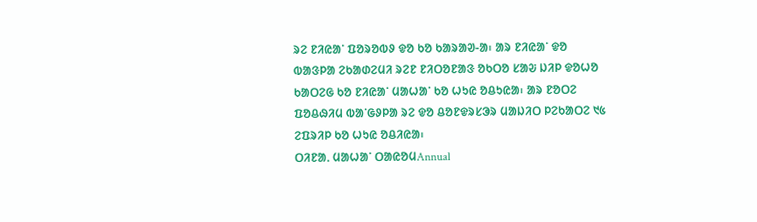ᱨᱮ ᱱᱤᱭᱟᱸ ᱯᱚᱨᱚᱵᱽ ᱫᱚ ᱠᱚ ᱠᱟᱨᱟᱣ-ᱟ᱾ ᱟᱨ ᱱᱤᱭᱟᱸ ᱫᱚ ᱵᱟᱝᱞᱟ ᱮᱠᱟᱰᱮᱢᱤ ᱨᱮᱱ ᱱᱤᱛᱚᱱᱟᱝ ᱚᱠᱛᱚ ᱥᱟᱶ ᱡᱤᱞ ᱫᱚᱦᱚ ᱠᱟᱛᱮᱜ ᱠᱚ ᱱᱤᱭᱟᱸ ᱢᱟᱦᱟᱸ ᱠᱚ ᱦᱩᱭ ᱚᱪᱩᱭᱟ᱾ ᱟᱨ ᱱᱚᱛᱮ ᱯᱚᱪᱷᱤᱢ ᱵᱟᱸᱜᱽᱞᱟ ᱨᱮ ᱫᱚ ᱪᱚᱱᱫᱨᱥᱳᱨ ᱢᱟᱡᱤᱛ ᱞᱮᱠᱟᱛᱮ ᱑᱕ ᱮᱯᱨᱤᱞ ᱠᱚ ᱦᱩᱭ ᱚᱪᱤᱭᱟ᱾
ᱛᱤᱱᱟᱹ ᱢᱟᱦᱟᱸ ᱛᱟᱭᱚᱢAnnual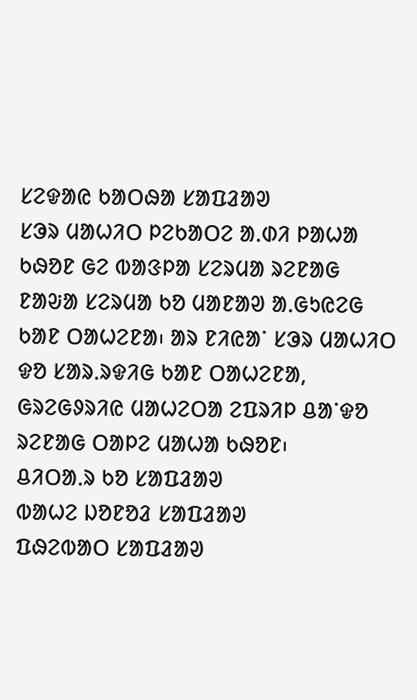ᱥᱮᱫᱟᱭ ᱠᱟᱛᱷᱟ ᱥᱟᱯᱲᱟᱣ
ᱥᱳᱨ ᱢᱟᱦᱤᱛ ᱞᱮᱠᱟᱛᱮ ᱟᱹᱰᱤ ᱞᱟᱦᱟ ᱠᱷᱚᱱ ᱜᱮ ᱵᱟᱝᱞᱟ ᱥᱮᱨᱢᱟ ᱨᱮᱱᱟᱜ ᱱᱟᱶᱟ ᱥᱮᱨᱢᱟ ᱠᱚ ᱢᱟᱱᱟᱣ ᱟᱹᱜᱩᱭᱮᱜ ᱠᱟᱱ ᱛᱟᱦᱮᱱᱟ᱾ ᱟᱨ ᱱᱤᱭᱟᱸ ᱥᱳᱨ ᱢᱟᱦᱤᱛ ᱫᱚ ᱥᱟᱨᱹᱨᱫᱤᱜ ᱠᱟᱱ ᱛᱟᱦᱮᱱᱟ, ᱜᱨᱮᱜᱽᱨᱤᱭ ᱢᱟᱦᱮᱛᱟ ᱮᱯᱨᱤᱞ ᱪᱟᱸᱫᱚ ᱨᱮᱱᱟᱜ ᱛᱟᱞᱮ ᱢᱟᱦᱟ ᱠᱷᱚᱱ᱾
ᱪᱤᱛᱟᱹᱨ ᱠᱚ ᱥᱟᱯᱲᱟᱣ
ᱵᱟᱦᱮ ᱡᱚᱱᱚᱲ ᱥᱟᱯᱲᱟᱣ
ᱯᱷᱮᱵᱟᱛ ᱥᱟᱯᱲᱟᱣ